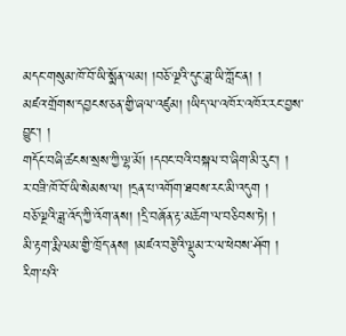མདང་གསུམ་ཁོ་བོ་ཡི་སྨོན་ལམ། །བཅོ་ལྔའི་དུང་ཟླ་ཡི་ཀློང་ན། །
མཛའ་གྲོགས་དབྱངས་ཅན་གྱི་ཞལ་འཛུམ། །ཡིད་ལ་འཁོར་འཁོར་རང་བྱས་བྱུང་། །
གདོང་བཞི་ཚངས་སྲས་ཀྱི་ལྷ་མོ། །དབང་བའི་བསྐལ་བ་ཞིག་མི་རུང་། །
ར་བཟི་ཁོ་བོ་ཡི་སེམས་ལ། །དྲན་པ་འགོག་ཐབས་རང་མི་འདུག །
བཅོ་ལྔའི་ཟླ་འོད་ཀྱི་འོག་ནས། །དྲི་བཞོན་རྟ་མཆོག་ལ་བཅིབས་ཏེ། །
མི་རྟག་རྨི་ལམ་གྱི་ཁྲོད་ནས། །མཛའ་བརྩེའི་ལྡུམ་ར་ལ་ཕེབས་ཤོག །
རིག་པའི་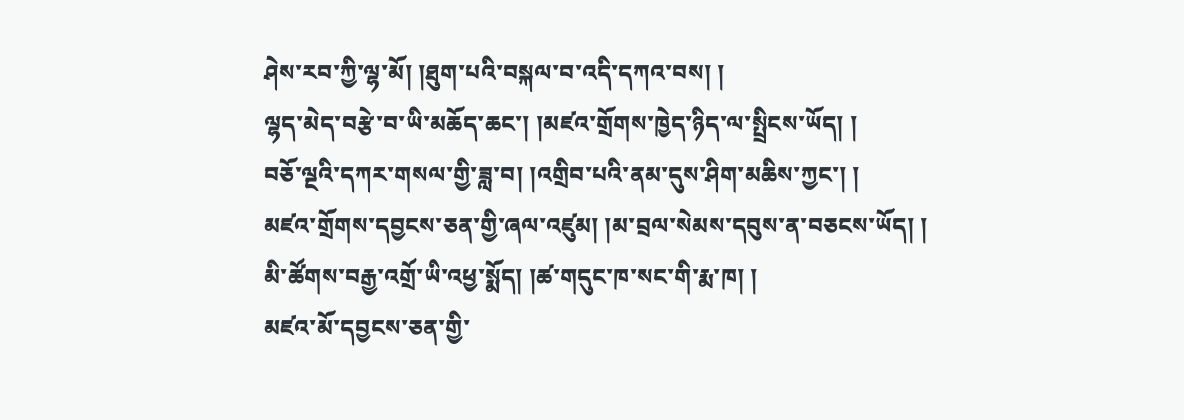ཤེས་རབ་ཀྱི་ལྷ་མོ། །ཐུག་པའི་བསྐལ་བ་འདི་དཀའ་བས། །
ལྷད་མེད་བརྩེ་བ་ཡི་མཆོད་ཆང་། །མཛའ་གྲོགས་ཁྱེད་ཉིད་ལ་སྤྲིངས་ཡོད། །
བཅོ་ལྔའི་དཀར་གསལ་གྱི་ཟླ་བ། །འགྲིབ་པའི་ནམ་དུས་ཤིག་མཆིས་ཀྱང་། །
མཛའ་གྲོགས་དབྱངས་ཅན་གྱི་ཞལ་འཛུམ། །མ་བྲལ་སེམས་དབུས་ན་བཅངས་ཡོད། །
མི་ཚོགས་བརྒྱ་འགྲོ་ཡི་འཕྱ་སྨོད། །ཚ་གདུང་ཁ་སང་གི་རྨ་ཁ། །
མཛའ་མོ་དབྱངས་ཅན་གྱི་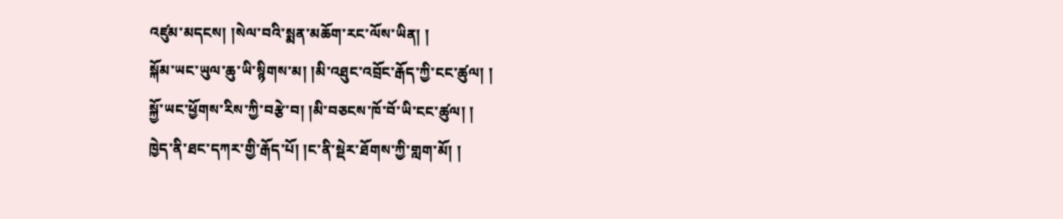འཛུམ་མདངས། །སེལ་བའི་སྨན་མཆོག་རང་ལོས་ཡིན། །
སྐོམ་ཡང་ཡུལ་ཆུ་ཡི་སྙིགས་མ། །མི་འཐུང་འབྲོང་རྒོད་ཀྱི་ངང་ཚུལ། །
སྐྱོ་ཡང་ཕྱོགས་རིས་ཀྱི་བརྩེ་བ། །མི་བཅངས་ཁོ་བོ་ཡི་ངང་ཚུལ། །
ཁྱེད་ནི་ཐང་དཀར་གྱི་རྒོད་པོ། །ང་ནི་སྡེར་ཐོགས་ཀྱི་གླག་མོ། །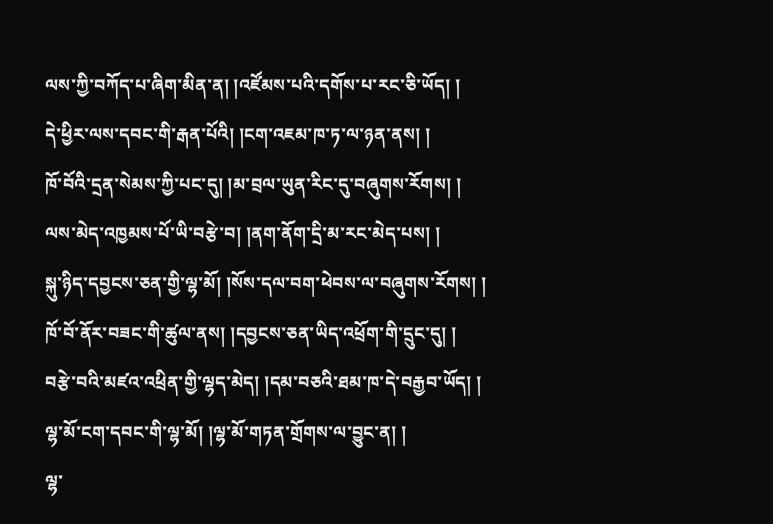ལས་ཀྱི་བཀོད་པ་ཞིག་མིན་ན། །འཛོམས་པའི་དགོས་པ་རང་ཅི་ཡོད། །
དེ་ཕྱིར་ལས་དབང་གི་རྒན་པོའི། །ངག་འཇམ་ཁ་ཏ་ལ་ཉན་ནས། །
ཁོ་བོའི་དྲན་སེམས་ཀྱི་པང་དུ། །མ་བྲལ་ཡུན་རིང་དུ་བཞུགས་རོགས། །
ལས་མེད་འཁྱམས་པོ་ཡི་བརྩེ་བ། །ནག་ནོག་དྲི་མ་རང་མེད་པས། །
སྐུ་ཉིད་དབྱངས་ཅན་གྱི་ལྷ་མོ། །སོས་དལ་བག་ཕེབས་ལ་བཞུགས་རོགས། །
ཁོ་བོ་ནོར་བཟང་གི་ཚུལ་ནས། །དབྱངས་ཅན་ཡིད་འཕྲོག་གི་དྲུང་དུ། །
བརྩེ་བའི་མཛའ་འཕྲིན་གྱི་ལྷད་མེད། །དམ་བཅའི་ཐམ་ཁ་དེ་བརྒྱབ་ཡོད། །
ལྷ་མོ་ངག་དབང་གི་ལྷ་མོ། །ལྷ་མོ་གཏན་གྲོགས་ལ་བྱུང་ན། །
ལྷ་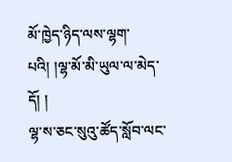མོ་ཁྱེད་ཉིད་ལས་ལྷག་པའི། །ལྷ་མོ་མི་ཡུལ་ལ་མེད་དོ། །
ལྷ་ས་ཅང་སུའུ་ཚོད་སློབ་ལང་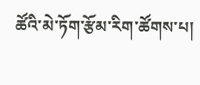ཚོའི་མེ་ཏོག་རྩོམ་རིག་ཚོགས་པ།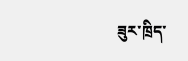ཟུར་ཁྲིད་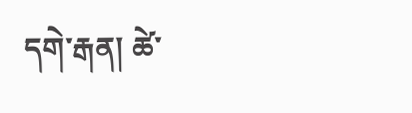དགེ་རྒན། ཚེ་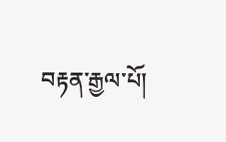བརྟན་རྒྱལ་པོ།